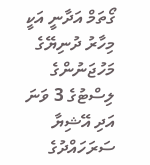ގޯތަމް އަދާނީ އަކީ މިހާރު ދުނިޔޭގެ މަހުޖަނުންގެ ލިސްޓުގެ 3 ވަނަ އަދި އޭޝިޔާ ސަރަހައްދުގެ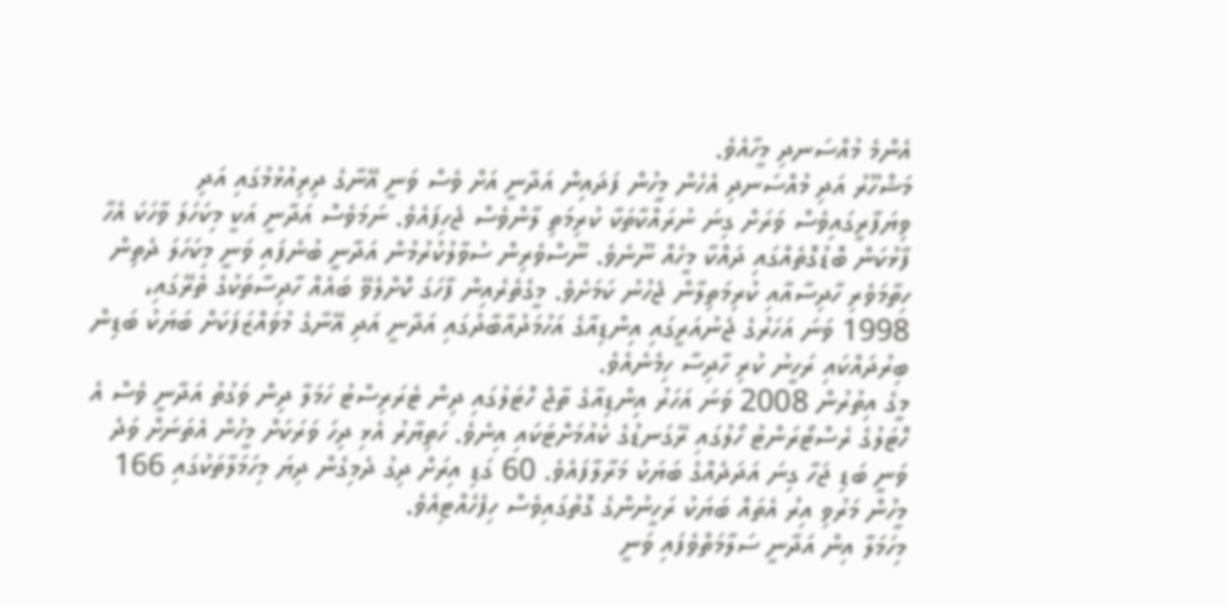އެންމެ މުއްސަނދި މީހާއެވެ.
މަޝްހޫރު އަދި މުއްސަނދި އެހެން މީހުން ފަދައިން އަދާނީ އަށް ވެސް ވަނީ އޭނާގެ ދިރިއުޅުމުގައި އަދި ވިޔަފާރީގައިވެސް ވަރަށް ގިނަ ނުރައްކާތަކާ ކުރިމަތި ލާންވެސް ޖެހިފައެވެ. ނަމަވެސް އަދާނީ އަކީ މިކަހަލަ ވާހަކަ އެހާ ފާޅުކަން ބޮޑުގޮތެއްގައި ދައްކާ މީހެއް ނޫނެވެ. ނޫސްވެރިން ސުވާލުކުރުމުން އަދާނީ ބުނެފައި ވަނީ މިކަހަލަ ދެތިން ހިތާމަވެރި ހާދިސާއާއި ކުރިމަތިލާން ޖެހުނު ކަމަށެވެ. މީގެތެރެއިން ފާހަގަ ކޮށްލެވޭ ބައެއް ހާދިސާތަކުގެ ތެރޭގައި، 1998 ވަނަ އަހަރުގެ ޖެނުއަރީގައި އިންޑިއާގެ އަހުމަދުއާބާދުގައި އަދާނީ އަދި އޭނާގެ މުވައްޒަފަކަށް ބަޔަކު ބަޑިން ބިރުދައްކައި ރަހީނު ކުރި ހާދިސާ ހިމެނެއެވެ.
މީގެ އިތުރުން 2008 ވަނަ އަހަރު އިންޑިއާގެ ތާޖް ހޮޓަލުގައި ދިން ޓެރަރިސްޓު ހަމަލާ ދިން ވަގުތު އަދާނީ ވެސް އެ ހޮޓަލުގެ ރެސްޓޯރަންޓު ހޯލުގައި ރޭގަނޑުގެ ކެއުމަށްޓަކައި އިނެވެ. ހަތިޔާރު އެޅި ދިހަ ވަރަކަށް މީހުން އެތަނަށް ވަދެ ވަނީ ބަޑި ޖަހާ ގިނަ އަދަދެއްގެ ބަޔަކު މަރާލާފައެވެ. 60 ގަޑި އިރަށް ދިގު ދެމިގެން ދިޔަ މިހަމަލާތަކުގައި 166 މީހުން މަރުވި އިރު އެތައް ބަޔަކު ރަހީނުންގެ ގޮތުގައިވެސް ހިފެހެއްޓިއެވެ.
މިހަމަލާ އިން އަދާނީ ސަލާމަތްވެފައި ވަނީ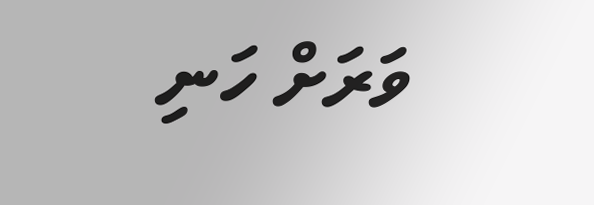ވަރަށް ހަނި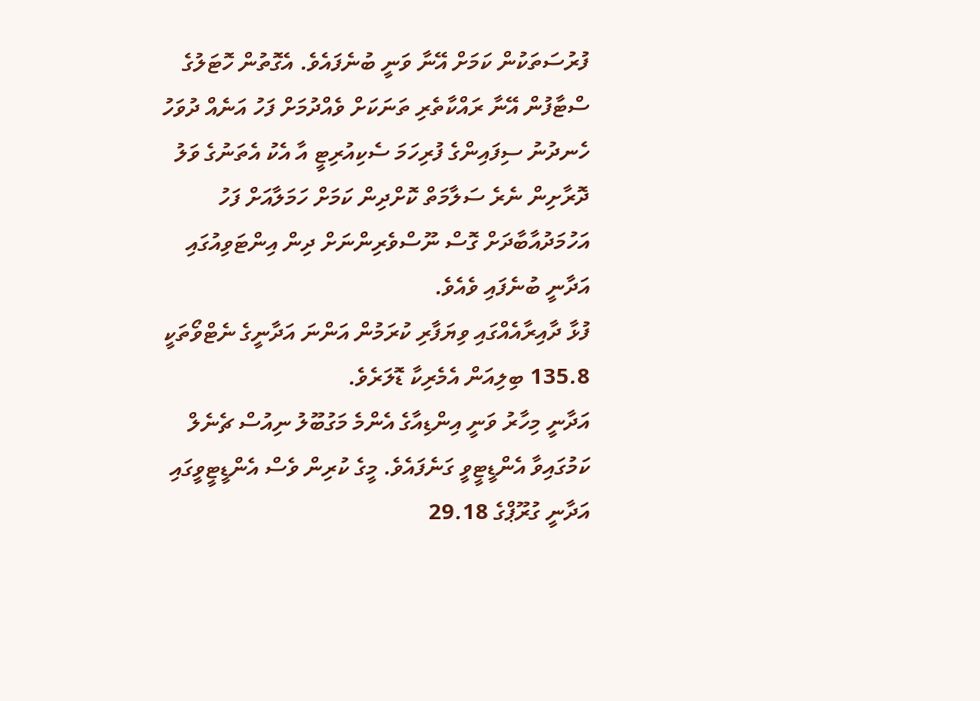ފުރުސަތަކުން ކަމަށް އޭނާ ވަނީ ބުނެފައެވެ. އެގޮތުން ހޮޓަލުގެ ސްޓާފުން އޭނާ ރައްކާތެރި ތަނަކަށް ވެއްދުމަށް ފަހު އަނެއް ދުވަހު ހެނދުނު ސިފައިންގެ ފުރިހަމަ ސެކިއުރިޓީ އާ އެކު އެތަނުގެ ވަލު ދޮރާށިން ނެރެ ސަލާމަތް ކޮށްދިން ކަމަށް ހަމަލާއަށް ފަހު އަހުމަދުއާބާދަށް ގޮސް ނޫސްވެރިންނަށް ދިން އިންޓަވިއުގައި އަދާނީ ބުނެފައި ވެއެވެ.
ފުޅާ ދާއިރާއެއްގައި ވިޔަފާރި ކުރަމުން އަންނަ އަދާނީގެ ނެޓްވޯތަކީ 135.8 ބިލިއަން އެމެރިކާ ޑޮލަރެވެ.
އަދާނީ މިހާރު ވަނީ އިންޑިއާގެ އެންމެ މަގުބޫލު ނިއުސް ޗެނެލް ކަމުގައިވާ އެންޑީޓީވީ ގަނެފައެވެ. މީގެ ކުރިން ވެސް އެންޑީޓީވީގައި އަދާނީ ގުރޫޕްގެ 29.18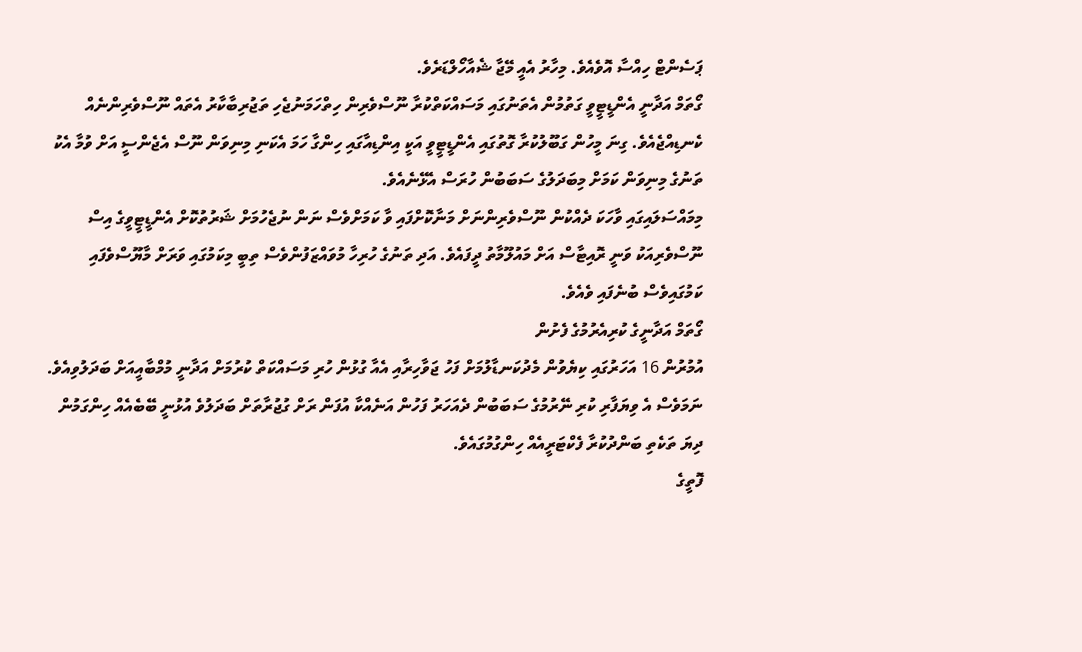ޕަސެންޓް ހިއްސާ އޮވެއެވެ. މިހާރު އެއީ މޭޖާ ޝެއާހޯލްޑަރެވެ.
ގޯތަމް އަދާނީ އެންޑީޓީވީ ގަތުމުން އެތަނުގައި މަސައްކަތްކުރާ ނޫސްވެރިން ހިތްހަމަނުޖެހި ތަޖުރިބާކާރު އެތައް ނޫސްވެރިންނެއް ކެނޑިއްޖެއެވެ. ގިނަ މީހުން ގަބޫލުކުރާ ގޮތުގައި އެންޑީޓީވީ އަކީ އިންޑިއާގައި ހިންގާ ހަމަ އެކަނި މިނިވަން ނޫސް އެޖެންސީ އަށް ވުމާ އެކު ތަނުގެ މިނިވަން ކަމަށް މިބަދަލުގެ ސަބަބުން ހުރަސް އެޅޭނެއެވެ.
މިމައްސަލައިގައި ވާހަކަ ދެއްކުން ނޫސްވެރިންނަށް މަނާކޮށްފައި ވާ ކަމަށްވެސް ނަން ނުޖެހުމަށް ޝަރުތުކޮށް އެންޑީޓީވީގެ އިސް ނޫސްވެރިއަކު ވަނީ ރޮއިޓާސް އަށް މައުލޫމާތު ދީފައެވެ. އަދި ތަނުގެ ހުރިހާ މުވައްޒަފުންވެސް ތިބީ މިކަމުގައި ވަރަށް މާޔޫސްވެފައި ކަމުގައިވެސް ބުނެފައި ވެއެވެ.
ގޯތަމް އަދާނީގެ ކުރިއެރުމުގެ ފެށުން
އުމުރުން 16 އަހަރުގައި ކިޔެވުން މެދުކަނޑާލުމަށް ފަހު ޖަވާހިރާއި އެއާ ގުޅުން ހުރި މަސައްކަތް ކުރުމަށް އަދާނީ މުމްބާއީއަށް ބަދަލުވިއެވެ. ނަމަވެސް އެ ވިޔަފާރި ކުރި ނޭރުމުގެ ސަބަބުން ދެއަހަރު ފަހުން އަނެއްކާ އުފަން ރަށް ގުޖުރާތަށް ބަދަލުވެ އުޅުނީ ބޭބެއެއް ހިންގަމުން ދިޔަ ތަކެތި ބަންދުކުރާ ފެކްޓަރީއެއް ހިންގުމުގައެވެ.
ފޮތީގެ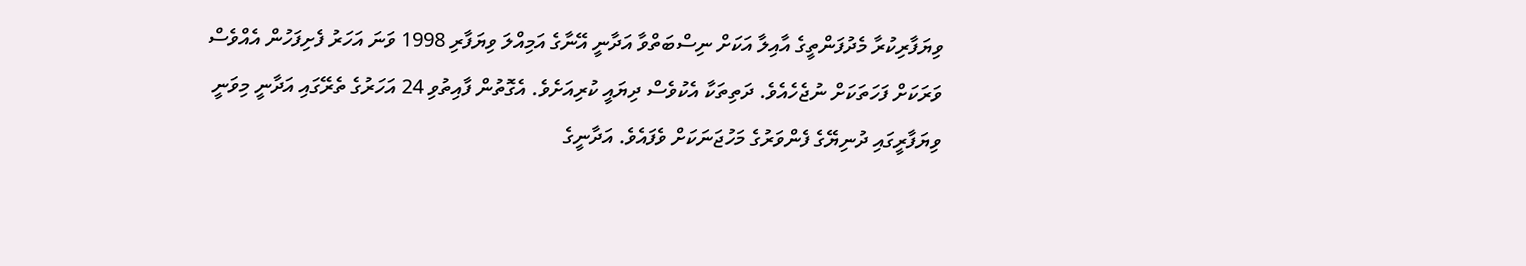ވިޔަފާރިކުރާ މެދުފަންތީގެ އާއިލާ އަކަށް ނިސްބަތްވާ އަދާނީ އޭނާގެ އަމިއްލަ ވިޔަފާރި 1998 ވަނަ އަހަރު ފެށިފަހުން އެއްވެސް ވަރަކަށް ފަހަތަކަށް ނުޖެހެއެވެ. ދަތިތަކާ އެކުވެސް ދިޔައީ ކުރިއަށެވެ. އެގޮތުން ފާއިތުވި 24 އަހަރުގެ ތެރޭގައި އަދާނީ މިވަނީ ވިޔަފާރީގައި ދުނިޔޭގެ ފެންވަރުގެ މަހުޖަނަކަށް ވެފައެވެ. އަދާނީގެ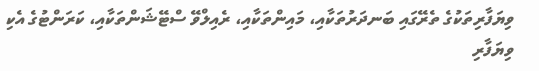ވިޔަފާރިތަކުގެ ތެރޭގައި ބަނދަރުތަކާއި، މައިންތަކާއި، ރެއިލްވޭ ސްޓޭޝަންތަކާއި، ކަރަންޓުގެ އެކި ވިޔަފާރި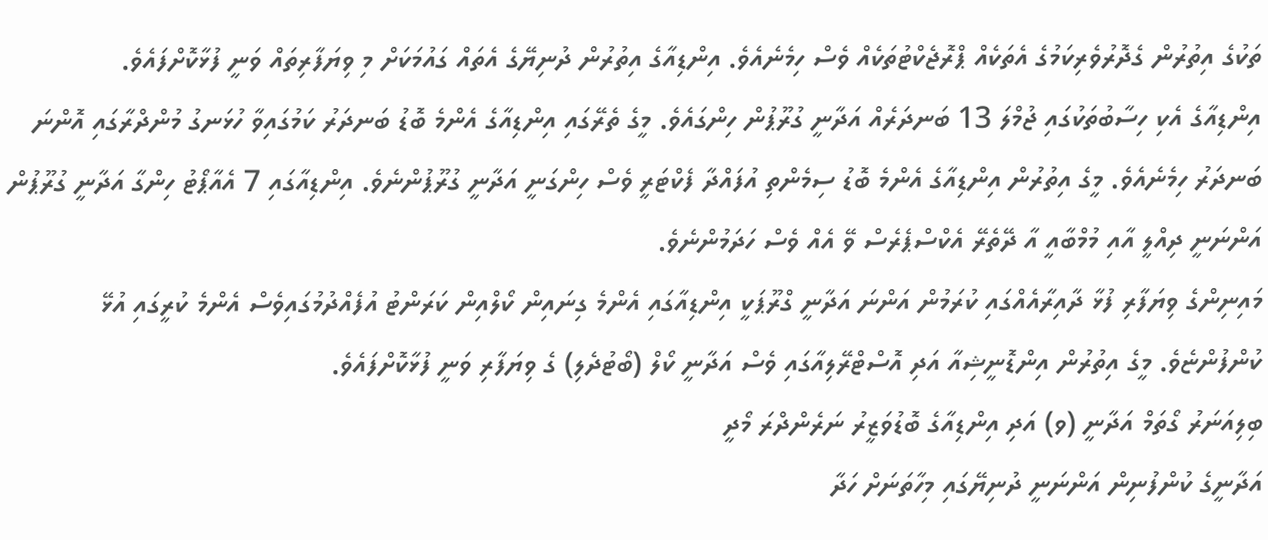ތަކުގެ އިތުރުން ގެދޮރުވެރިކަމުގެ އެތަކެއް ޕްރޮޖެކްޓުތަކެއް ވެސް ހިމެނެއެވެ. އިންޑިއާގެ އިތުރުން ދުނިޔޭގެ އެތައް ގައުމަކަށް މި ވިޔަފާރިތައް ވަނީ ފުޅާކޮށްފައެވެ.
އިންޑިއާގެ އެކި ހިސާބުތަކުގައި ޖުމްލަ 13 ބަނދަރެއް އަދާނީ ގުރޫޕުން ހިންގައެވެ. މީގެ ތެރޭގައި އިންޑިއާގެ އެންމެ ބޮޑު ބަނދަރު ކަމުގައިވާ ހުޅަނގު މުންދްރާގައި އޮންނަ ބަނދަރު ހިމެނެއެވެ. މީގެ އިތުރުން އިންޑިއާގެ އެންމެ ބޮޑު ސިމެންތި އުފައްދާ ފެކްޓަރީ ވެސް ހިންގަނީ އަދާނީ ގުރޫޕުންނެވެ. އިންޑިއާގައި 7 އެއާޕޯޓު ހިންގާ އަދާނީ ގުރޫޕުން އަންނަނީ ދިއްލީ އާއި މުމްބާއީ އާ ދޭތެރޭ އެކްސްޕެރެސް ވޭ އެއް ވެސް ހަދަމުންނެވެ.
މައިނިންގެ ވިޔަފާރި ފުޅާ ދާއިރާއެއްގައި ކުރަމުން އަންނަ އަދާނީ ގްރޫޕަކީ އިންޑިއާގައި އެންމެ ގިނައިން ކޯލްއިން ކަރަންޓު އުފެއްދުމުގައިވެސް އެންމެ ކުރީގައި އުޅޭ ކުންފުންޏެވެ. މީގެ އިތުރުން އިންޑޮނީޝިއާ އަދި އޮސްޓްރޭލިއާގައި ވެސް އަދާނީ ކޯލް (ބޯޓުދެލި) ގެ ވިޔަފާރި ވަނީ ފުޅާކޮށްފައެވެ.
ބިލިއަނަރު ގޯތަމް އަދާނީ (ވ) އަދި އިންޑިއާގެ ބޮޑުވަޒީރު ނަރެންދްރަ މޯދީ
އަދާނީގެ ކުންފުނިން އަންނަނީ ދުނިޔޭގައި މިހާތަނަށް ހަދާ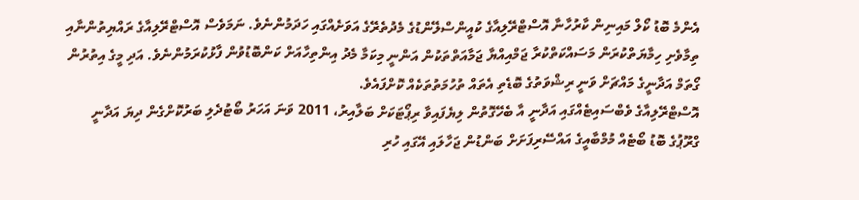އެންމެ ބޮޑު ކޯލް މައިނިން ކާރުހާނާ އޮސްޓްރޭލިއާގެ ކުއީންސްލޭންޑުގެ މެދުތެރޭގެ އަވަށެއްގައި ހަދަމުންނެވެ. ނަމަވެސް އޮސްޓްރޭލިއާގެ ރައްޔިތުންނާއި ތިމާވެށި ހިމާޔަތްކުރަން މަސައްކަތްކުރާ ޖަމްއިއްޔާ ޖަމާއަތްތަކުން އަންނީ މިކަމާ މެދު އިންތިހާއަށް ކަންބޮޑުވުން ފާޅުކުރަމުންނެވެ. އަދި މީގެ އިތުރުން ގޯތަމް އަދާނީގެ މައްޗަށް ވަނީ ރިޝްވަތުގެ ބޮޑެތި އެތައް ތުހުމަތުތަކެއް ކޮށްފައެވެ.
އޮސްޓްރޭލިއާގެ ވެބްސައިޓެއްގައި އަދާނީ އާ ބެހޭގޮތުން ލިޔެފައިވާ ރިޕޯޓަކަށް ބަލާއިރު، 2011 ވަނަ އަހަރު ބޯޓުދެލި ބަރުކޮށްގެން ދިޔަ އަދާނީ ގްރޫޕުގެ ބޮޑު ބޯޓެއް މުމްބާއީގެ އައްސޭރިފަށަށް ބަންޑުން ޖަހާލައި އޭގައި ހުރި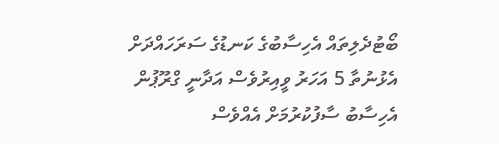ބޯޓުދެލިތައް އެހިސާބުގެ ކަނޑުގެ ސަރަހައްދަށް އެޅުނުތާ 5 އަހަރު ވީއިރުވެސް އަދާނީ ގްރޫޕުން އެހިސާބު ސާފުކުރުމަށް އެއްވެސް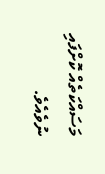މަސައްކަތެއް ކޮށްފައި ނުވެއެވެ.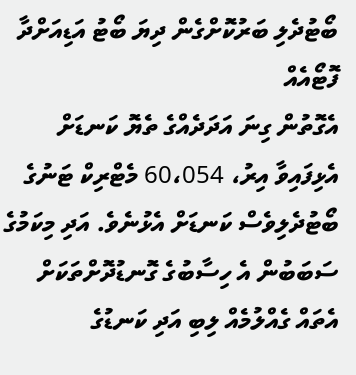ބޯޓުދެލި ބަރުކޮށްގެން ދިޔަ ބޯޓު އަޑިއަށްދާ ފޮޓޯއެއް
އެގޮތުން ގިނަ އަދަދެއްގެ ތެޔޮ ކަނޑަށް އެޅިފައިވާ އިރު، 60،054 މެޓްރިކް ޓަނުގެ ބޯޓުދެލިވެސް ކަނޑަށް އެޅުނެވެ. އަދި މިކަމުގެ ސަބަބުން އެ ހިސާބުގެ ގޮނޑުދޮށްތަކަށް އެތައް ގެއްލުމެއް ލިބި އަދި ކަނޑުގެ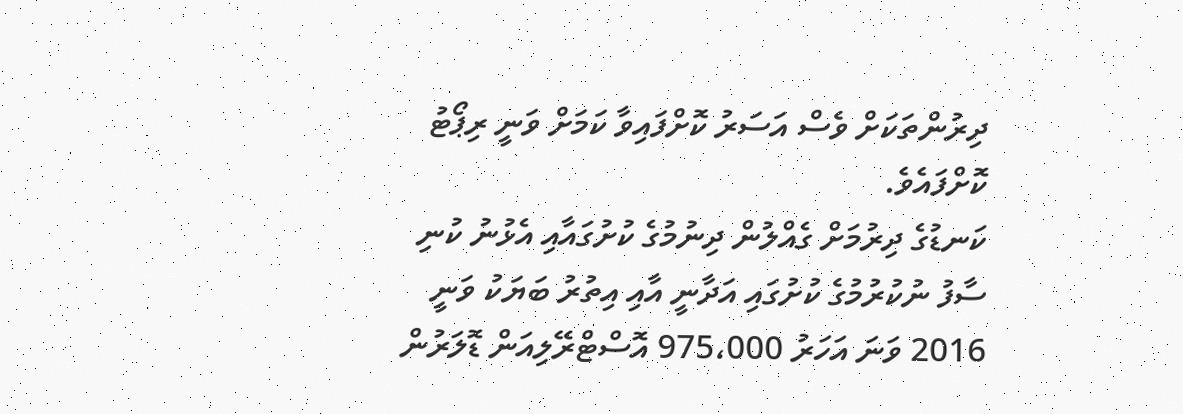ދިރުންތަކަށް ވެސް އަސަރު ކޮށްފައިވާ ކަމަށް ވަނީ ރިޕޯޓު ކޮށްފައެވެ.
ކަނޑުގެ ދިރުމަށް ގެއްލުން ދިނުމުގެ ކުށުގައާއި އެޅުނު ކުނި ސާފު ނުކުރުމުގެ ކުށުގައި އަދާނީ އާއި އިތުރު ބަޔަކު ވަނީ 2016 ވަނަ އަހަރު 975،000 އޮސްޓްރޭލިއަން ޑޮލަރުން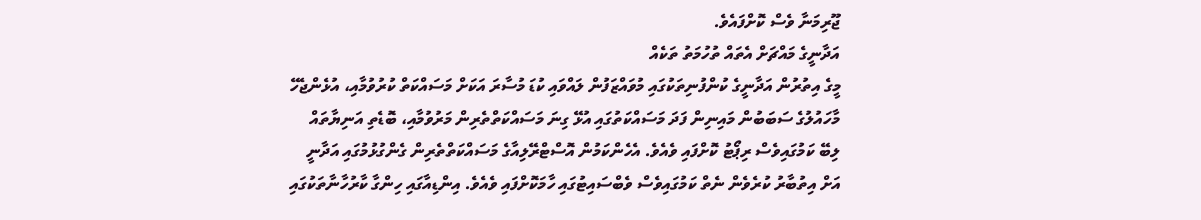ޖޫރިމަނާ ވެސް ކޮށްފައެވެ.
އަދާނީގެ މައްޗަށް އެތައް ތުހުމަތު ތަކެއް
މީގެ އިތުރުން އަދާނީގެ ކުންފުނިތަކުގައި މުވައްޒަފުން ލައްވައި ކުޑަ މުސާރަ އަކަށް މަސައްކަތް ކުރުވުމާއި، އުޅެންޖެހޭ މާހައުލުގެ ސަބަބުން މައިނިން ފަދަ މަސައްކަތުގައި އުޅޭ ގިނަ މަސައްކަތްތެރިން މަރުވުމާއި، ބޮޑެތި އަނިޔާތައް ލިބޭ ކަމުގައިވެސް ރިޕޯޓު ކޮށްފައި ވެއެވެ. އެހެންކަމުން އޮސްޓްރޭލިއާގެ މަސައްކަތްތެރިން ގެންގުޅުމުގައި އަދާނީ އަށް އިތުބާރު ކުރެވެން ނެތް ކަމުގައިވެސް ވެބްސައިޓުގައި ހާމަކޮށްފައި ވެއެވެ. އިންޑިއާގައި ހިންގާ ކާރުހާނާތަކުގައި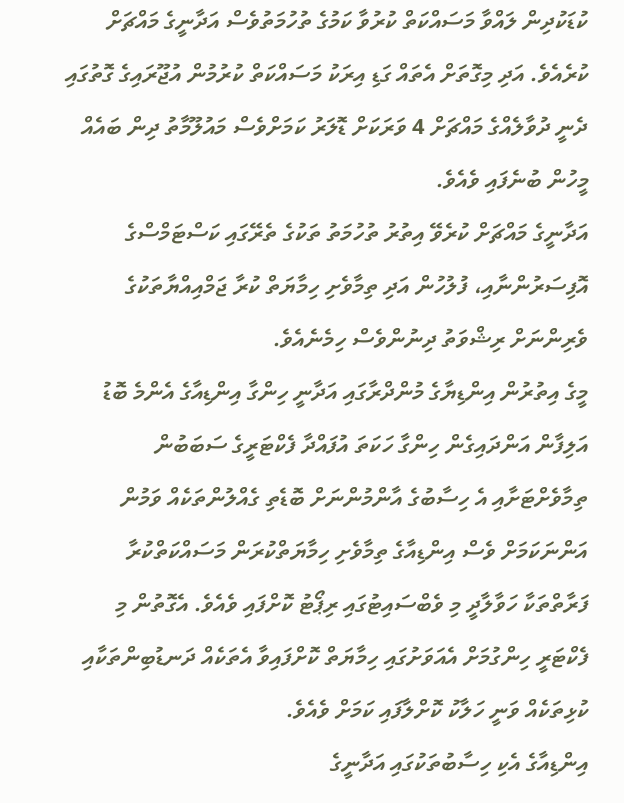ކުޑަކުދިން ލައްވާ މަސައްކަތް ކުރުވާ ކަމުގެ ތުހުމަތުވެސް އަދާނީގެ މައްޗަށް ކުރެއެވެ. އަދި މިގޮތަށް އެތައް ގަޑި އިރަކު މަސައްކަތް ކުރުމުން އުޖޫރައިގެ ގޮތުގައި ދެނީ ދުވާލެއްގެ މައްޗަށް 4 ވަރަކަށް ޑޮލަރު ކަމަށްވެސް މައުލޫމާތު ދިން ބައެއް މީހުން ބުނެފައި ވެއެވެ.
އަދާނީގެ މައްޗަށް ކުރެވޭ އިތުރު ތުހުމަތު ތަކުގެ ތެރޭގައި ކަސްޓަމްސްގެ އޮފިސަރުންނާއި، ފުލުހުން އަދި ތިމާވެށި ހިމާޔަތް ކުރާ ޖަމްއިއްޔާތަކުގެ ވެރިންނަށް ރިޝްވަތު ދިނުންވެސް ހިމެނެއެވެ.
މީގެ އިތުރުން އިންޑިޔާގެ މުންދްރާގައި އަދާނީ ހިންގާ އިންޑިއާގެ އެންމެ ބޮޑު އަލިފާން އަންދައިގެން ހިންގާ ހަކަތަ އުފައްދާ ފެކްޓަރީގެ ސަބަބުން ތިމާވެށްޓަށާއި އެ ހިސާބުގެ އާންމުންނަށް ބޮޑެތި ގެއްލުންތަކެއް ވަމުން އަންނަކަމަށް ވެސް އިންޑިއާގެ ތިމާވެށި ހިމާޔަތްކުރަން މަސައްކަތްކުރާ ފަރާތްތަކާ ހަވާލާދީ މި ވެބްސައިޓުގައި ރިޕޯޓު ކޮށްފައި ވެއެވެ. އެގޮތުން މި ފެކްޓަރީ ހިންގުމަށް އެއަވަށުގައި ހިމާޔަތް ކޮށްފައިވާ އެތަކެއް ދަނޑުބިންތަކާއި ކުޅިތަކެއް ވަނީ ހަލާކު ކޮށްލާފައި ކަމަށް ވެއެވެ.
އިންޑިއާގެ އެކި ހިސާބުތަކުގައި އަދާނީގެ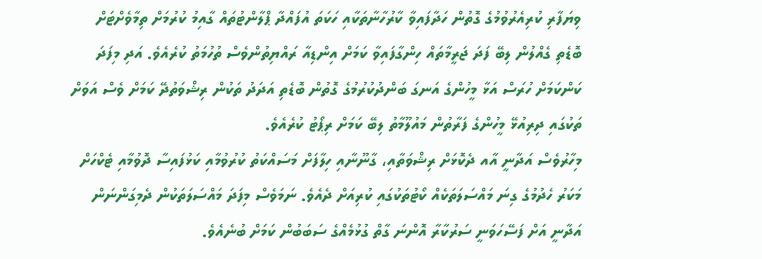ވިޔަފާރި ކުރިއެރުވުމުގެ ގޮތުން ހަދާފައިވާ ކާރުހާނާތަކާއި ހަކަތަ އުފައްދާ ޕްލާންޓުތައް ގާއިމު ކުރުމަށް ތިމާވެށްޓަށް ބޮޑެތި ގެއްލުން ލިބޭ ފަދަ ޖަރީމާތައް ހިންގާފައިވާ ކަމަށް އިންޑިއާ ރައްޔިތުންވެސް ތުހުމަތު ކުރެއެވެ. އަދި މިފަދަ ކަންކަމަށް ހުރަސް އަޅާ މީހުންގެ އަނގަ ބަންދުކުރުމުގެ ގޮތުން ބޮޑެތި އަދަދު ތަކުން ރިޝްވަތުދޭ ކަމަށް ވެސް އަވަށް ތަކުގައި ދިރިއުޅޭ މީހުންގެ ފަރާތުން މައުލޫމާތު ލިބޭ ކަމަށް ރިޕޯޓު ކުރެއެވެ.
މިހާރުވެސް އަދާނީ އާއ ދެކޮޅަށް ރިޝްވަތާއި، ގާނޫނާއި ހިލާފަށް މަސައްކަތު ކުރުވުމާއި ކަޅުފައިސާ ދޮވުމާއި ޓެކްހަށް މަކަރު ހެދުމުގެ ގިނަ މައްސަލަތަކެއް ކޯޓުތަކުގައި ކުރިއަށް ދެއެވެ. ނަމަވެސް މިފަދަ މައްސަލަތަކުން ދެމިގަންނަން އަދާނީ އަށް ފަސޭހަވަނީ ސަރުކާރާ އޮންނަ ގާތް ގުޅުމެއްގެ ސަބަބުން ކަމަށް ބުނެއެވެ.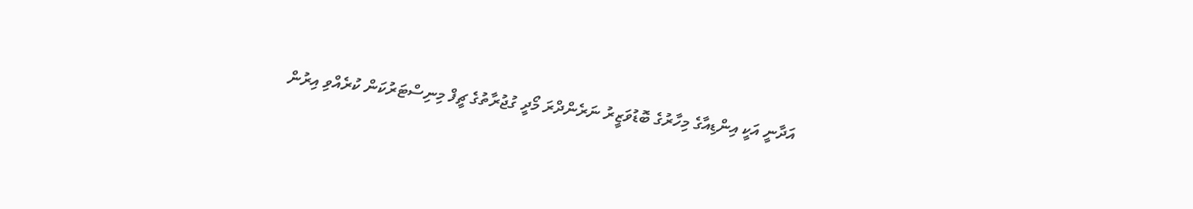އަދާނީ އަކީ އިންޑިއާގެ މިހާރުގެ ބޮޑުވަޒީރު ނަރެންދްރަ މޯދީ ގުޖުރާތުގެ ޗީފް މިނިސްޓަރުކަން ކުރެއްވި އިރުން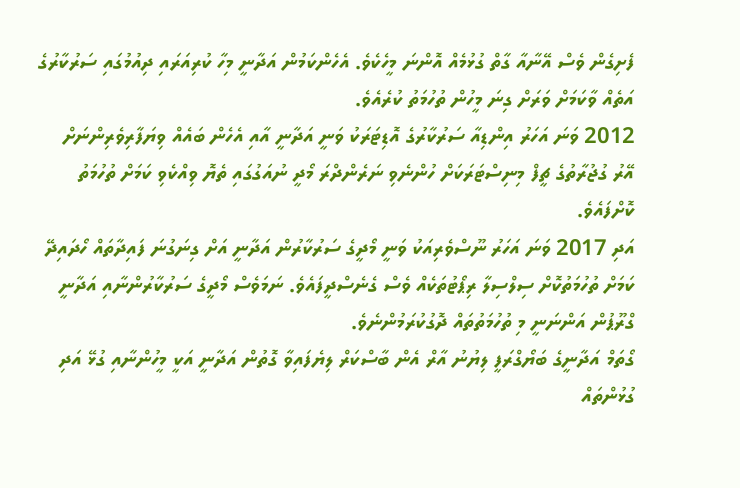ފެށިގެން ވެސް އޭނާއާ ގާތް ގުޅުމެއް އޮންނަ މީހެކެވެ. އެހެންކަމުން އަދާނީ މިހާ ކުރިއަރައި ދިއުމުގައި ސަރުކާރުގެ އަތެއް ވާކަމަށް ވަރަށް ގިނަ މީހުން ތުހުމަތު ކުރެއެވެ.
2012 ވަނަ އަހަރު އިންޑިއާ ސަރުކާރުގެ އޮޑިޓަރަކު ވަނީ އަދާނީ އާއި އެހެން ބައެއް ވިޔަފާރިވެރިންނަށް އޭރު ގުޖުރާތުގެ ޗީފް މިނިސްޓަރަކަށް ހުންނެވި ނަރެންދްރަ މޯދީ ނުއަގުގައި ތެޔޮ ވިއްކެވި ކަމަށް ތުހުމަތު ކޮށްފައެވެ.
އަދި 2017 ވަނަ އަހަރު ނޫސްވެރިއަކު ވަނީ މޯދީގެ ސަރުކާރުން އަދާނީ އަށް ގިނަގުނަ ފައިދާތައް ހޯދައިދޭ ކަމަށް ތުހުމަތުކޮށް ސިލްސިލާ ރިޕޯޓުތަކެއް ވެސް ގެނެސްދީފައެވެ. ނަމަވެސް މޯދީގެ ސަރުކާރުންނާއި އަދާނީ ގްރޫޕުން އަންނަނީ މި ތުހުމަތުތައް ދޮގުކުރަމުންނެވެ.
ގޯތަމް އަދާނީގެ ބަޔޯގްރަފީ ލިޔުނު އާރް އެން ބާސްކަރް ލިޔެފައިވާ ގޮތުން އަދާނީ އަކީ މީހުންނާއި ގުޅޭ އަދި ގުޅުންތައް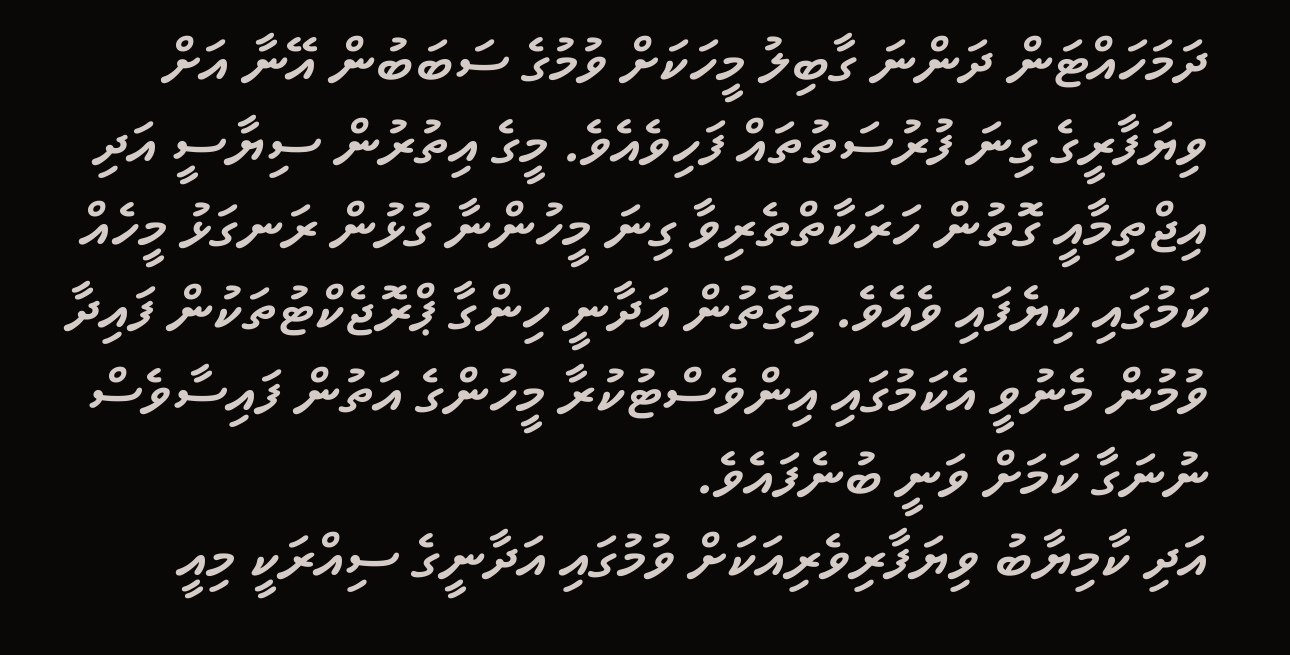ދަމަހައްޓަން ދަންނަ ގާބިލު މީހަކަށް ވުމުގެ ސަބަބުން އޭނާ އަށް ވިޔަފާރީގެ ގިނަ ފުރުސަތުތައް ފަހިވެއެވެ. މީގެ އިތުރުން ސިޔާސީ އަދި އިޖްތިމާއީ ގޮތުން ހަރަކާތްތެރިވާ ގިނަ މީހުންނާ ގުޅުން ރަނގަޅު މީހެއް ކަމުގައި ކިޔެފައި ވެއެވެ. މިގޮތުން އަދާނީ ހިންގާ ޕްރޮޖެކްޓުތަކުން ފައިދާ ވުމުން މެނުވީ އެކަމުގައި އިންވެސްޓުކުރާ މީހުންގެ އަތުން ފައިސާވެސް ނުނަގާ ކަމަށް ވަނީ ބުނެފައެވެ.
އަދި ކާމިޔާބު ވިޔަފާރިވެރިއަކަށް ވުމުގައި އަދާނީގެ ސިއްރަކީ މިއީ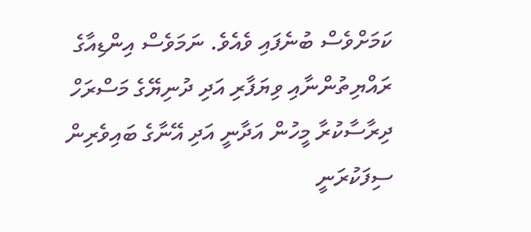ކަމަށްވެސް ބުނެފައި ވެއެވެ. ނަމަވެސް އިންޑިއާގެ ރައްޔިތުންނާއި ވިޔަފާރި އަދި ދުނިޔޭގެ މަސްރަހް ދިރާސާކުރާ މީހުން އަދާނީ އަދި އޭނާގެ ބައިވެރިން ސިފަކުރަނީ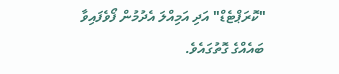"ކޮރަޕްޓެޑް" އަދި އަމިއްލަ އެދުމުން ފޯވެފައިވާ ބައެއްގެ ގޮތުގައެވެ.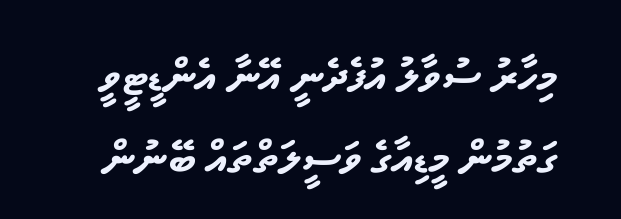މިހާރު ސުވާލު އުފެދެނީ އޭނާ އެންޑީޓީވީ ގަތުމުން މީޑިއާގެ ވަސީލަތްތައް ބޭނުން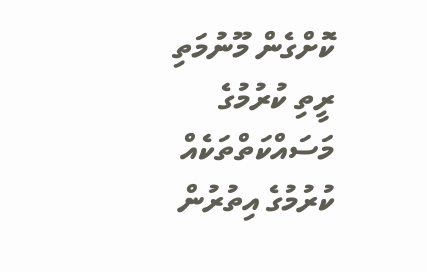ކޮށްގެން މޫނުމަތި ރީތި ކުރުމުގެ މަސައްކަތްތަކެއް ކުރުމުގެ އިތުރުން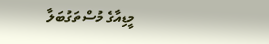މީޑިއާގެ މުސްތަގުބަލާ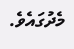މެދުގައެވެ.